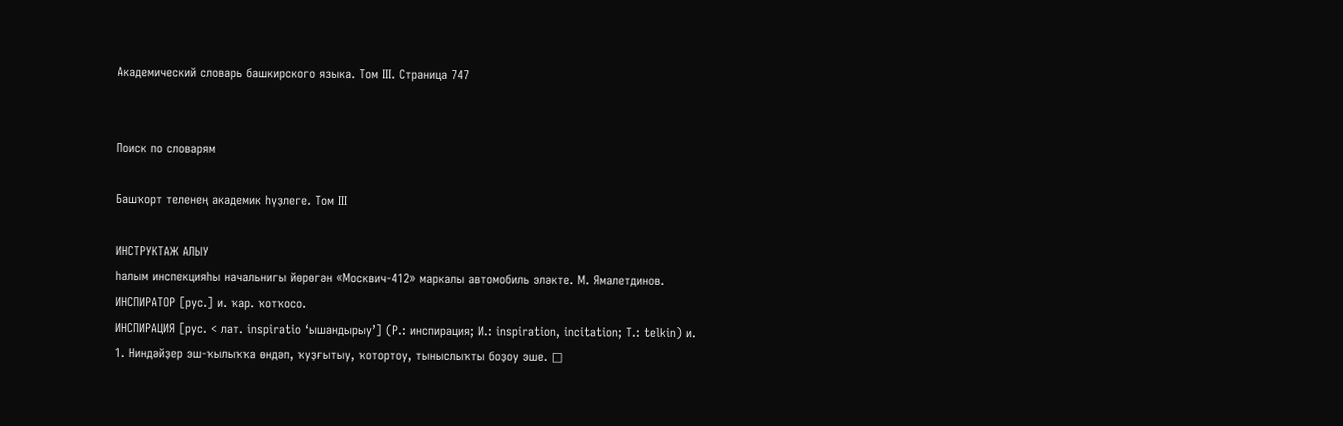Академический словарь башкирского языка. Том III. Страница 747


Поиск по словарям

Башҡорт теленең академик һүҙлеге. Том III

ИНСТРУКТАЖ АЛЫУ
һалым инспекцияһы начальнигы йөрөгән «Москвич-412» маркалы автомобиль эләкте. М. Ямалетдинов.
ИНСПИРАТОР [рус.] и. ҡар. ҡотҡосо.
ИНСПИРАЦИЯ [рус. < лат. inspiratio ‘ышандырыу’] (Р.: инспирация; И.: inspiration, incitation; T.: telkin) и.
1. Ниндәйҙер эш-ҡылыҡҡа өндәп, ҡуҙғытыу, ҡотортоу, тыныслыҡты боҙоу эше. □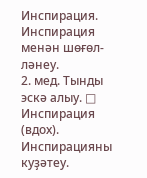Инспирация. Инспирация менән шөғөл-ләнеу.
2. мед. Тынды эскә алыу. □ Инспирация (вдох). Инспирацияны куҙәтеу.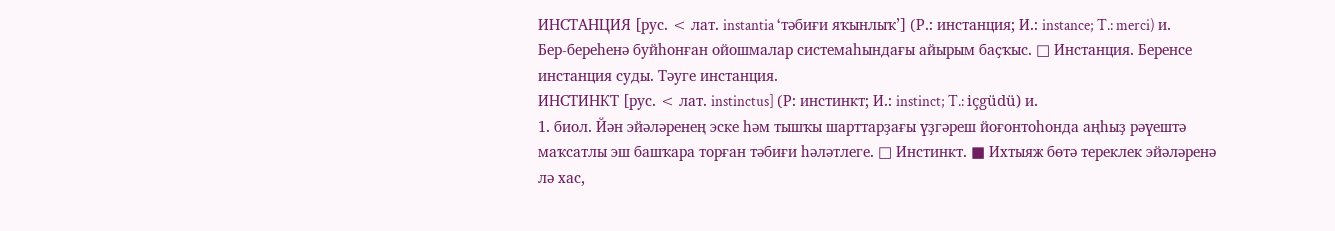ИНСТАНЦИЯ [рус. < лат. instantia ‘тәбиғи яҡынлыҡ’] (Р.: инстанция; И.: instance; T.: merci) и.
Бер-береһенә буйһонған ойошмалар системаһындағы айырым баҫҡыс. □ Инстанция. Беренсе инстанция суды. Тәуге инстанция.
ИНСТИНКТ [рус. < лат. instinctus] (Р: инстинкт; И.: instinct; T.: içgüdü) и.
1. биол. Йән эйәләренең эске һәм тышҡы шарттарҙағы үҙгәреш йоғонтоһонда аңһыҙ рәүештә маҡсатлы эш башҡара торған тәбиғи һәләтлеге. □ Инстинкт. ■ Ихтыяж бөтә тереклек эйәләренә лә хас,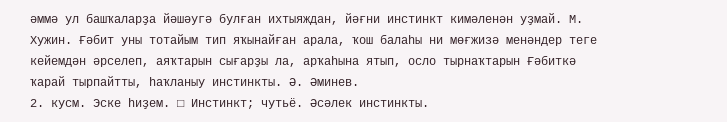әммә ул башҡаларҙа йәшәугә булған ихтыяждан, йәғни инстинкт кимәленән уҙмай. М. Хужин. Ғәбит уны тотайым тип яҡынайған арала, ҡош балаһы ни мөғжизә менәндер теге кейемдән әрселеп, аяҡтарын сығарҙы ла, арҡаһына ятып, осло тырнаҡтарын Ғәбиткә ҡарай тырпайтты, һаҡланыу инстинкты. Ә. Әминев.
2. кусм. Эске һиҙем. □ Инстинкт; чутьё. Әсәлек инстинкты.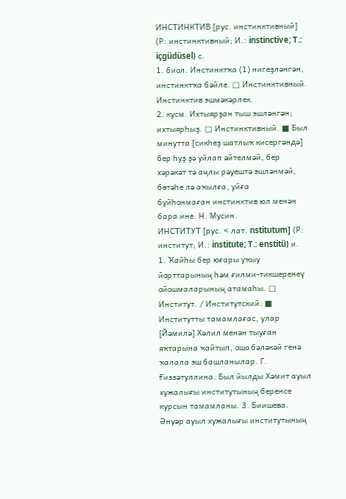ИНСТИНКТИВ [рус. инстинктивный] (Р: инстинктивный; И.: instinctive; T.: içgüdüsel) с.
1. биол. Инстинктҡа (1) нигеҙләнгән, инстинктҡа бәйле. □ Инстинктивный. Инстинктив эшмәкәрлек.
2. кусм. Ихтыярҙан тыш эшләнгән; ихтыярһыҙ. □ Инстинктивный. ■ Был минутта [сикһеҙ шатлыҡ кисергәндә] бер һуҙ ҙә уйлап әйтелмәй, бер хәрәкәт тә аңлы рәуештә эшләнмәй, бөтәһе лә аҡылға, уйға
буйһонмаған инстинктив юл менән бара ине. Н. Мусин.
ИНСТИТУТ [рус. < лат. nstitutum] (Р: институт; И.: institute; T.: enstitü) и.
1. Ҡайһы бер юғары уҡыу йорттарының һәм ғилми-тикшеренеү ойошмаларының атамаһы. □ Институт. / Институтский. ■ Институтты тамамлағас, улар [Йәмилә] Хәлил менән тыуған яҡтарына ҡайтып, ошо бәләкәй генә ҡалала эш башланылар. Г. Ғиззәтуллина. Был йылды Хәмит ауыл хужалығы институтының беренсе курсын тамамланы. 3. Биишева. Әнуәр ауыл хужалығы институтының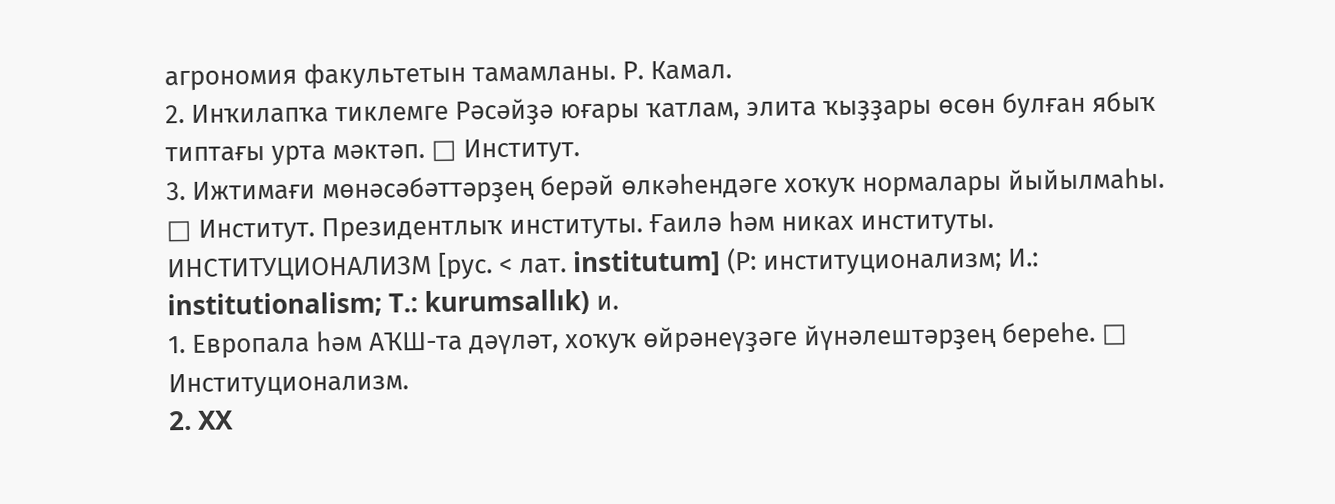агрономия факультетын тамамланы. Р. Камал.
2. Инҡилапҡа тиклемге Рәсәйҙә юғары ҡатлам, элита ҡыҙҙары өсөн булған ябыҡ типтағы урта мәктәп. □ Институт.
3. Ижтимағи мөнәсәбәттәрҙең берәй өлкәһендәге хоҡуҡ нормалары йыйылмаһы. □ Институт. Президентлыҡ институты. Ғаилә һәм никах институты.
ИНСТИТУЦИОНАЛИЗМ [рус. < лат. institutum] (Р: институционализм; И.: institutionalism; T.: kurumsallık) и.
1. Европала һәм АҠШ-та дәүләт, хоҡуҡ өйрәнеүҙәге йүнәлештәрҙең береһе. □ Институционализм.
2. XX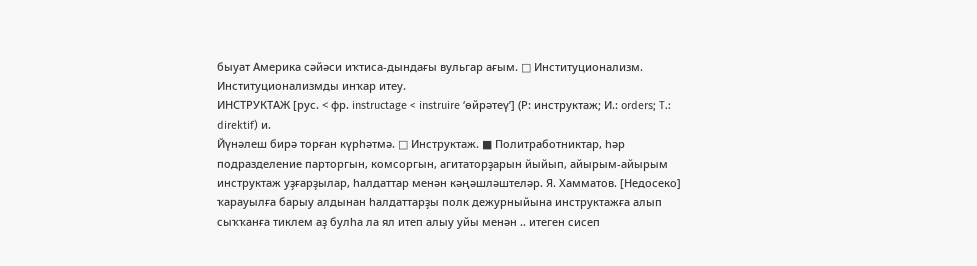быуат Америка сәйәси иҡтиса-дындағы вульгар ағым. □ Институционализм. Институционализмды инҡар итеу.
ИНСТРУКТАЖ [рус. < фр. instructage < instruire ‘өйрәтеү’] (Р: инструктаж; И.: orders; T.: direktif) и.
Йүнәлеш бирә торған күрһәтмә. □ Инструктаж. ■ Политработниктар, һәр подразделение парторгын, комсоргын, агитаторҙарын йыйып, айырым-айырым инструктаж уҙғарҙылар, һалдаттар менән кәңәшләштеләр. Я. Хамматов. [Недосеко] ҡарауылға барыу алдынан һалдаттарҙы полк дежурныйына инструктажға алып сыҡҡанға тиклем аҙ булһа ла ял итеп алыу уйы менән .. итеген сисеп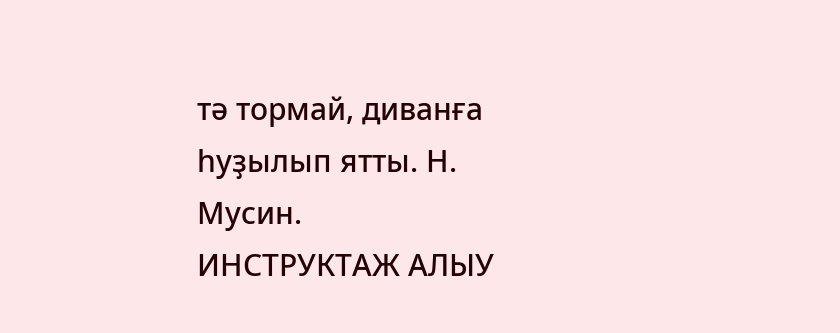тә тормай, диванға һуҙылып ятты. Н. Мусин.
ИНСТРУКТАЖ АЛЫУ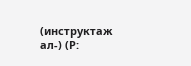(инструктаж ал-) (Р: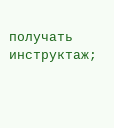получать инструктаж;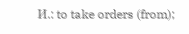И.: to take orders (from);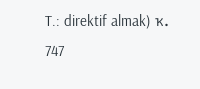T.: direktif almak) ҡ.
747